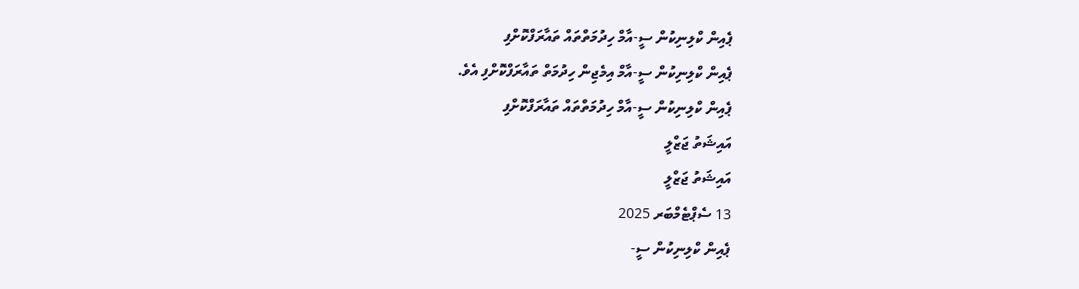ޕެއިން ކްލިނިކުން ސީ-އާމް ހިދުމަތްތައް ތައާރަފްކޮށްފި
ޕެއިން ކްލިނިކުން ސީ-އާމް އިމެޖިން ހިދުމަތް ތައާރަފްކޮށްފި އެވެ.
ޕެއިން ކްލިނިކުން ސީ-އާމް ހިދުމަތްތައް ތައާރަފްކޮށްފި
އައިޝަތު ޖަޒްލީ
އައިޝަތު ޖަޒްލީ
13 ސެޕްޓެމްބަރ 2025
ޕެއިން ކްލިނިކުން ސީ-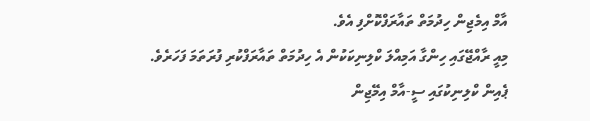އާމް އިމެޖިން ހިދުމަތް ތައާރަފްކޮށްފި އެވެ.
މިއީ ރާއްޖޭގައި ހިންގާ އަމިއްލަ ކްލިނިކަކުން އެ ހިދުމަތް ތައާރަފްކުރި ފުރަތަމަ ފަހަރެވެ.
ޕެއިން ކްލިނިކުގައި ސީ-އާމް އިމޭޖިން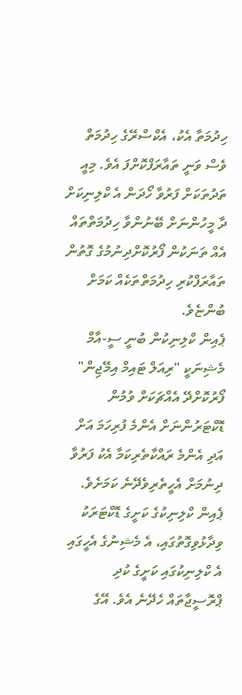ހިދުމަތާ އެކު، އެކްސްރޭގެ ހިދުމަތް ވެސް ވަނީ ތައާރަފްކޮށްފަ އެވެ. މިއީ ތަދުތަކަށް ފަރުވާ ހޯދަން އެ ކްލިނިކަށް ދާ މީހުންނަށް ބޭނުންވާ ހިދުމަތްތައް އެއް ތަނަކުން ފޯރުކޮށްދިނުމުގެ ގޮތުން ތައާރަފްކުރި ހިދުމަތްތަކެއް ކަމަށް ބުންޏެވެ.
ޕެއިން ކްލިނިކުން ބުނީ ސީ-އާމް މެޝިނަކީ "ރިއަލް ޓައިމް އިމޭޖިން" ފޯރުކޮށްދޭ އެއްޗަކަށް ވުމުން ޑޮކްޓަރުންނަށް އެންމެ ފުރިހަމަ އަށް އަދި އެންމެ ރައްކާތެރިކަމާ އެކު ފަރުވާ ދިނުމަށް އެހީތެރިވެދޭނެ ކަމަށެވެ.
ޕެއިން ކްލިނިކުގެ ކަށީގެ ޑޮކްޓަރަކު ވިދާޅުވިގޮތުގައި، އެ މެޝިނުގެ އެހީގައި އެ ކްލިނިކުގައި ކަށީގެ ކުދި ޕްރޮސީޖާތައް ހެދޭނެ އެވެ. އޭގެ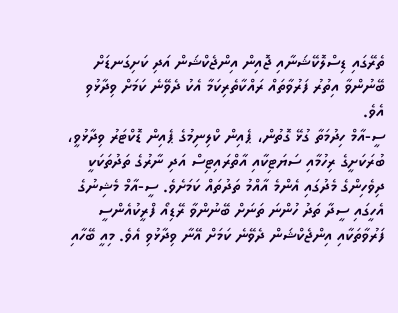ތެރޭގައި ޑިސްލޮކޭޝަނާއި ޖޮއިން އިންޖެކްޝަން އަދި ކަށިގަނޑަށް ބޭނުންވާ އިތުރު ފަރުވާތައް ރައްކާތެރިކަމާ އެކު ދެވޭނެ ކަމަށް ވިދާޅުވި އެވެ.
ސީ-އާމް ހިދުމަތާ ގުޅޭ ގޮތުން، ޕެއިން ކްލިނިމުގެ ޕެއިން ޑޮކްޓަރު ވިދާޅުވީ، ބުރަކަށީގެ ރިހުމާއި ސަޔަޓިކާއި އާތްރައިޓިސް އަދި ނާރުގެ ތަދުތަކަކީ ދިވެހިންގެ މެދުގައި އެންމެ އާއްމު ތަދުތައް ކަމަށެވެ. ސީ-އާމް މެޝިނުގެ އެހީގައި ސީދާ ތަދު ހުންނަ ތަނަށް ބޭނުންވާ ރޭޑިއޯ ފްރީކުއެންސީ ފަރުވާތަކާއި އިންޖެކްޝަން ދެވޭނެ ކަމަށް އޭނާ ވިދާޅުވި އެވެ. މިއީ ބޭހާއި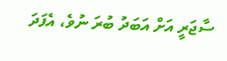ސާޖަރީ އަށް އަބަދު ބުރަ ނުވެ، އެފަދަ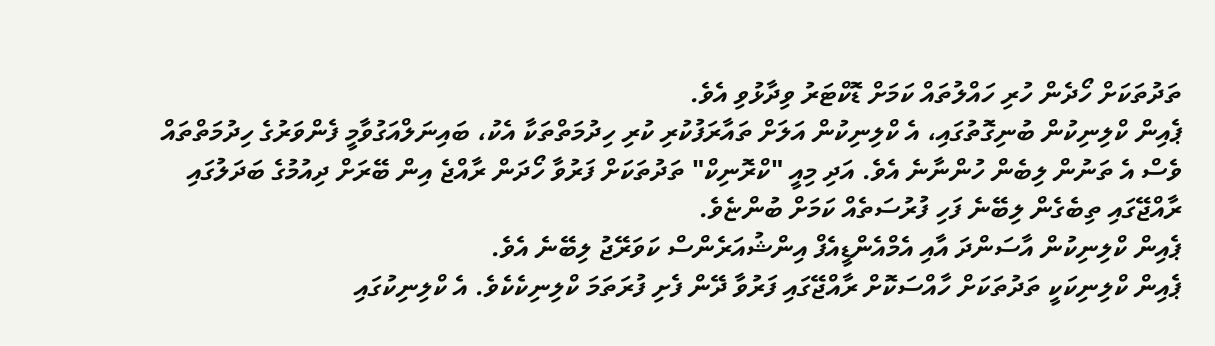ތަދުތަކަށް ހޯދެން ހުރި ހައްލުތައް ކަމަށް ޑޮކްޓަރު ވިދާޅުވި އެވެ.
ޕެއިން ކްލިނިކުން ބުނިގޮތުގައި، އެ ކްލިނިކުން އަލަށް ތައާރަފުކުރި ކުރި ހިދުމަތްތަކާ އެކު، ބައިނަލްއަގުވާމީ ފެންވަރުގެ ހިދުމަތްތައް ވެސް އެ ތަނުން ލިބެން ހުންނާނެ އެވެ. އަދި މިއީ "ކްރޮނިކް" ތަދުތަކަށް ފަރުވާ ހޯދަން ރާއްޖެ އިން ބޭރަށް ދިއުމުގެ ބަދަލުގައި ރާއްޖޭގައި ތިބެގެން ލިބޭނެ ފަހި ފުރުސަތެއް ކަމަށް ބުންޏެވެ.
ޕެއިން ކްލިނިކުން އާސަންދަ އާއި އެމްއެންޑީއެފް އިންޝުއަރެންސް ކަވަރޭޖު ލިބޭނެ އެވެ.
ޕެއިން ކްލިނިކަކީ ތަދުތަކަށް ހާއްސަކޮށް ރާއްޖޭގައި ފަރުވާ ދޭން ފެށި ފުރަތަމަ ކްލިނިކެކެވެ. އެ ކްލިނިކުގައި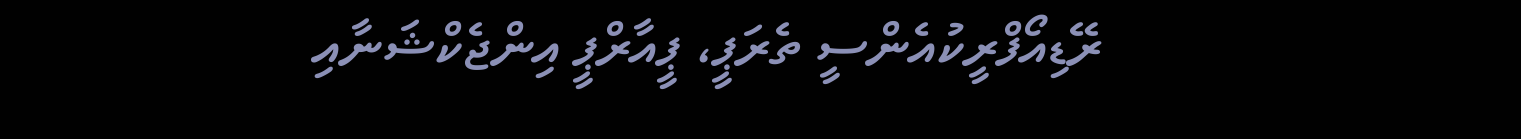ރޭޑިއޯފްރީކުއެންސީ ތެރަޕީ، ޕީއާރްޕީ އިންޖެކްޝަނާއި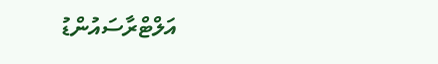އަލްޓްރާސައުންޑު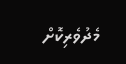މެދުވެރިކޮށް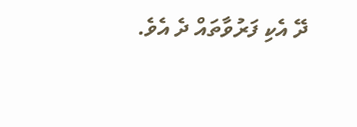ދޭ އެކި ފަރުވާތައް ދެ އެވެ.